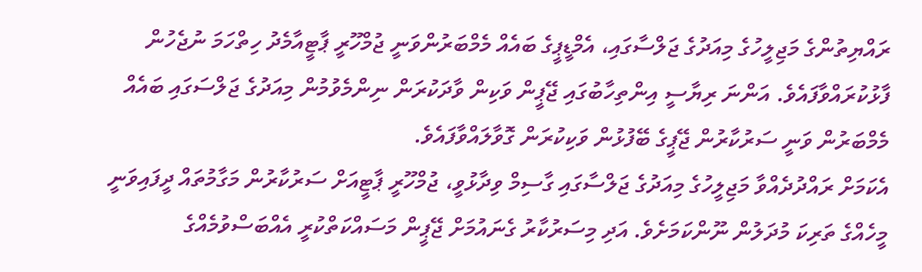ރައްޔިތުންގެ މަޖިލީހުގެ މިއަދުގެ ޖަލްސާގައި، އެމްޑީޕީގެ ބައެއް މެމްބަރުންވަނީ ޖުމްހޫރީ ޕާޓީއާމެދު ހިތްހަމަ ނުޖެހުން ފާޅުކުރައްވާފައެވެ. އަންނަ ރިޔާސީ އިންތިހާބުގައި ޖޭޕީން ވަކިން ވާދަކުރަން ނިންމެވުމުން މިއަދުގެ ޖަލްސަގައި ބައެއް މެމްބަރުން ވަނީ ސަރުކާރުން ޖޭޕީގެ ބޭފުޅުން ވަކިކުރަން ގޮވާލައްވާފައެވެ.
އެކަމަށް ރައްދުދެއްވާ މަޖިލީހުގެ މިއަދުގެ ޖަލްސާގައި ގާސިމް ވިދާޅުވީ، ޖުމްހޫރީ ޕާޓީއަށް ސަރުކާރުން މަގާމުތައް ދީފައިވަނީ މީހެއްގެ ތަރިކަ މުދަލުން ނޫންކަމަށެވެ. އަދި މިސަރުކާރު ގެނައުމަށް ޖޭޕީން މަސައްކަތްކުރީ އެއްބަސްވުމެއްގެ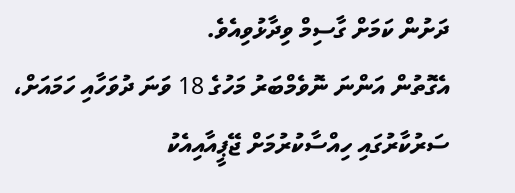ދަށުން ކަމަށް ގާސިމް ވިދާޅުވިއެވެ.
އެގޮތުން އަންނަ ނޮވެމްބަރު މަހުގެ 18 ވަނަ ދުވަހާއި ހަމައަށް، ސަރުކާރުގައި ހިއްސާކުރުމަށް ޖޭޕީއާއިއެކު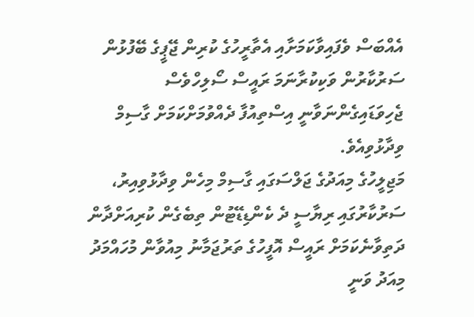އެއްބަސް ވެފައިވާކަމަށާއި އެތާރީހުގެ ކުރިން ޖޭޕީގެ ބޭފުޅުން ސަރުކާރުން ވަކިކުރާނަމަ ރައީސް ސޯލިހްވެސް ޖެހިވަޑައިގެންނަވާނީ އިސްތިއުފާ ދެއްވުމަށްކަމަށް ގާސިމް ވިދާޅުވިއެވެ.
މަޖިލީހުގެ މިއަދުގެ ޖަލްސަގައި ގާސިމް މިހެން ވިދާޅުވިއިރު، ސަރުކާރުގައި ރިޔާސީ ދެ ކެންޑިޑޭޓުން ތިބެގެން ކުރިއަށްދާން ދަތިވާނެކަމަށް ރައީސް އޮފީހުގެ ތަރުޖަމާނު މިއުވާން މުހައްމަދު މިއަދު ވަނީ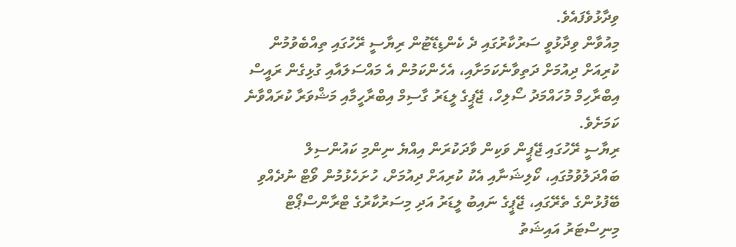ވިދާޅުވެފައެވެ.
މިއުވާން ވިދާޅުވީ ސަރުކާރުގައި ދެ ކެންޑިޑޭޓުން ރިޔާސީ ރޭހުގައި ތިއްބެވުމުން ކުރިއަށް ދިއުމަށް ދަތިވާނެކަމަށާއި، އެހެންކަމުން އެ މައްސަލައާއި ގުޅިގެން ރައީސް އިބްރާހިމް މުހައްމަދު ސޯލިހް، ޖޭޕީގެ ލީޑަރު ގާސިމް އިބްރާހީމާއި މަޝްވަރާ ކުރައްވާނެ ކަމަށެވެ.
ރިޔާސީ ރޭހުގައި ޖޭޕީން ވަކިން ވާދަކުރަން އިއްޔެ ނިންމި ކައުންސިލް ބައްދަލުވުމުގައި، ކޯލިޝަނާއި އެކު ކުރިއަށް ދިއުމަށް، ހުށަހެޅުމުން ވޯޓް ނުދެއްވި ބޭފުޅުންގެ ތެރޭގައި، ޖޭޕީގެ ނައިބު ލީޑަރު އަދި މިސަރުކާރުގެ ޓްރާންސްޕޯޓް މިނިސްޓަރު އައިޝަތު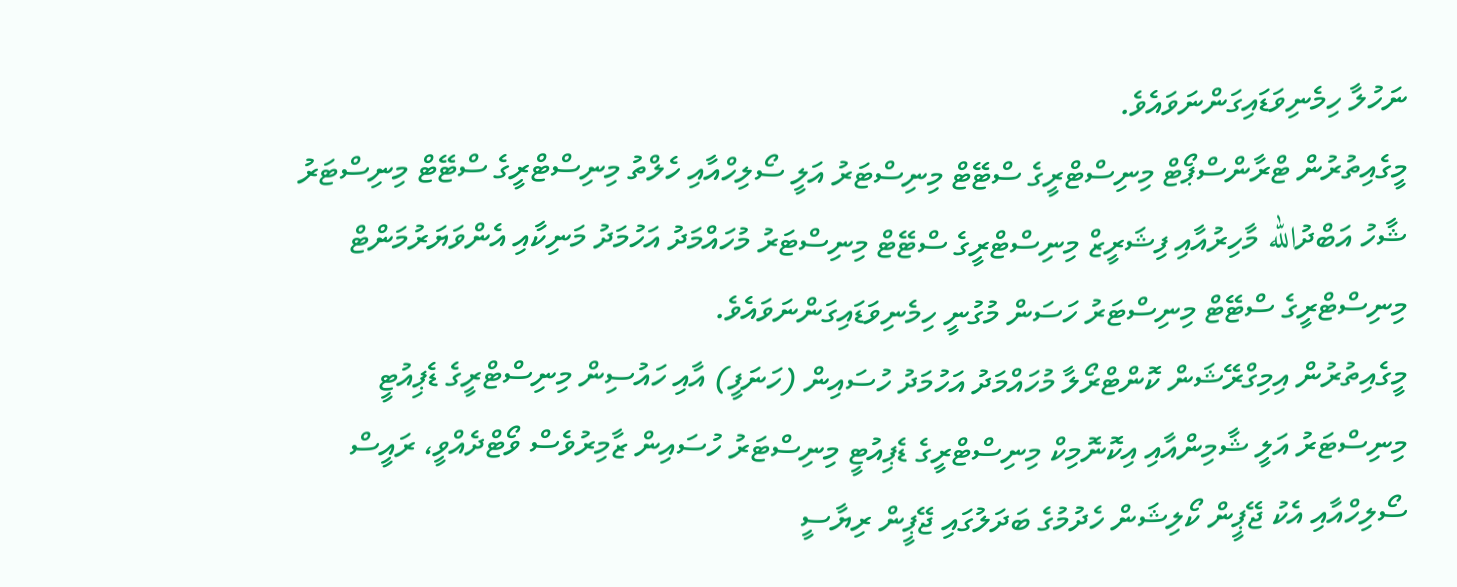ނަހުލާ ހިމެނިވަޑައިގަންނަވައެވެ.
މީގެއިތުރުން ޓްރާންސްޕޯޓް މިނިސްޓްރީގެ ސްޓޭޓް މިނިސްޓަރު އަލީ ސޯލިހްއާއި ހެލްތު މިނިސްޓްރީގެ ސްޓޭޓް މިނިސްޓަރު ޝާހު އަބްދުالله މާހިރުއާއި ފިޝަރީޒް މިނިސްޓްރީގެ ސްޓޭޓް މިނިސްޓަރު މުހައްމަދު އަހުމަދު މަނިކާއި އެންވަޔަރުމަންޓް މިނިސްޓްރީގެ ސްޓޭޓް މިނިސްޓަރު ހަސަން މުގުނީ ހިމެނިވަޑައިގަންނަވައެވެ.
މީގެއިތުރުން އިމިގްރޭޝަން ކޮންޓްރޯލާ މުހައްމަދު އަހުމަދު ހުސައިން (ހަނަފީ) އާއި ހައުސިން މިނިސްޓްރީގެ ޑެޕިއުޓީ މިނިސްޓަރު އަލީ ޝާމިންއާއި އިކޮނޮމިކް މިނިސްޓްރީގެ ޑެޕިއުޓީ މިނިސްޓަރު ހުސައިން ޒާމިރުވެސް ވޯޓްދެއްވީ، ރައީސް ސޯލިހްއާއި އެކު ޖޭޕީން ކޯލިޝަން ހެދުމުގެ ބަދަލުގައި ޖޭޕީން ރިޔާސީ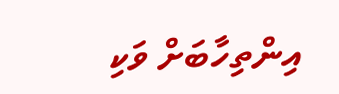އިންތިހާބަށް ވަކި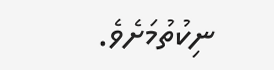ނިކުތުމަށެވެ.